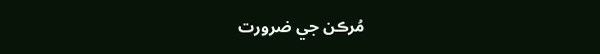مُرڪن جي ضرورت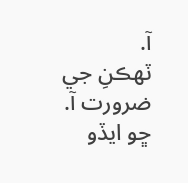آ.
ٽھڪنِ جي ضرورت آ.
ڇو ايڏو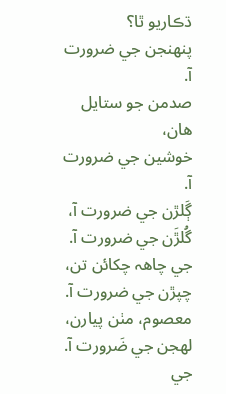ڌڪاريو ٿا؟
پنھنجن جي ضرورت آ.
صدمن جو ستايل هان،
خوشين جي ضرورت آ.
ڳَلڙن جي ضرورت آ،
گُلڙَن جي ضرورت آ.
جي چاھہ چکائن تن،
چپڙن جي ضرورت آ.
معصوم، مٺن پيارن،
لھجن جي ضَرورت آ.
جي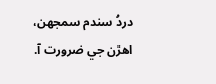دردُ سندم سمجهن،
اهڙن جي ضرورت آ.